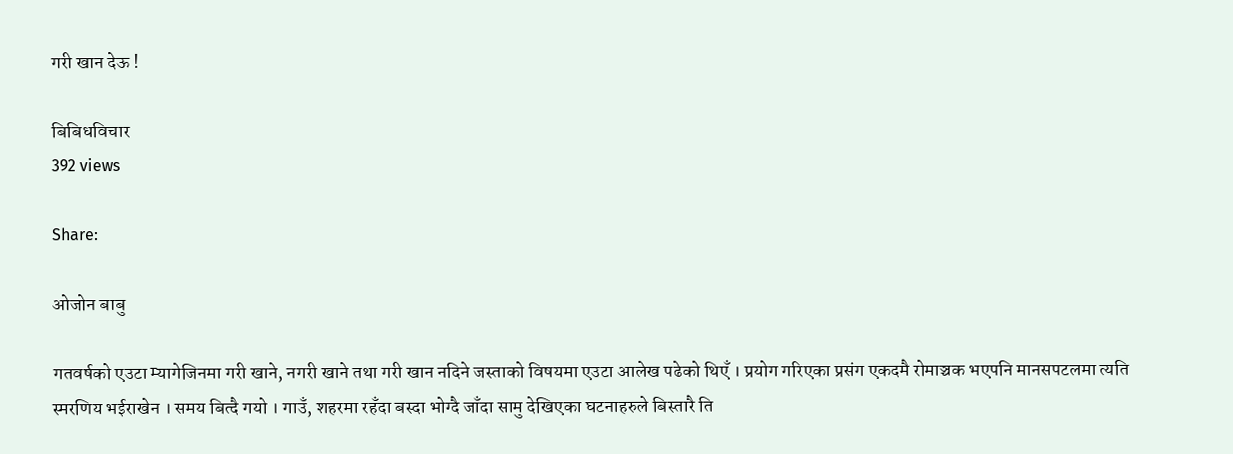गरी खान देऊ !

बिबिधविचार
392 views

Share:

ओजोन बाबु

गतवर्षको एउटा म्यागेजिनमा गरी खाने, नगरी खाने तथा गरी खान नदिने जस्ताको विषयमा एउटा आलेख पढेको थिएँ । प्रयोग गरिएका प्रसंग एकदमै रोमाञ्चक भएपनि मानसपटलमा त्यति स्मरणिय भईराखेन । समय बित्दै गयो । गाउँ, शहरमा रहँदा बस्दा भोग्दै जाँदा सामु देखिएका घटनाहरुले बिस्तारै ति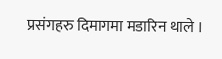प्रसंगहरु दिमागमा मडारिन थाले ।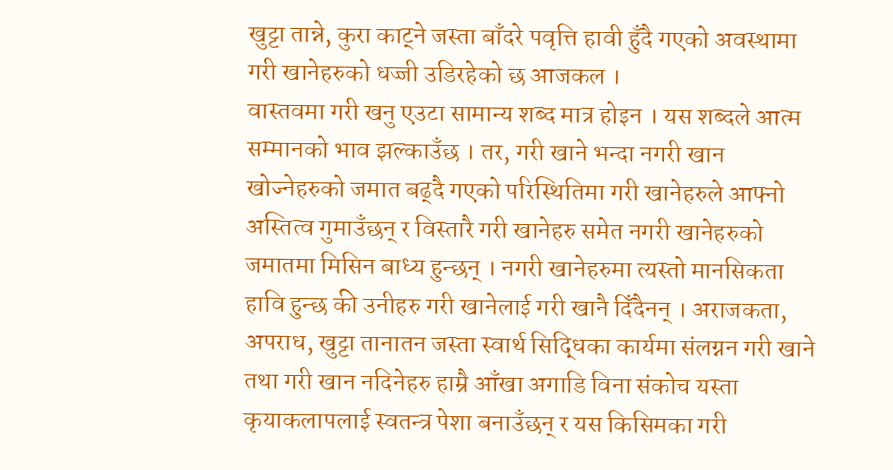खुट्टा तान्ने, कुरा काट्ने जस्ता बाँदरे पवृत्ति हावी हुँदै गएको अवस्थामा गरी खानेहरुको धज्जी उडिरहेको छ आजकल ।
वास्तवमा गरी खनु एउटा सामान्य शब्द मात्र होइन । यस शब्दले आत्म सम्मानको भाव झल्काउँछ । तर, गरी खाने भन्दा नगरी खान खोज्नेहरुको जमात बढ्दै गएको परिस्थितिमा गरी खानेहरुले आफ्नो अस्तित्व गुमाउँछन् र विस्तारै गरी खानेहरु समेत नगरी खानेहरुको जमातमा मिसिन बाध्य हुन्छन् । नगरी खानेहरुमा त्यस्तो मानसिकता हावि हुन्छ की उनीहरु गरी खानेलाई गरी खानै दिँदैनन् । अराजकता, अपराध, खुट्टा तानातन जस्ता स्वार्थ सिद्धिका कार्यमा संलग्नन गरी खाने तथा गरी खान नदिनेहरु हाम्रै आँखा अगाडि विना संकोच यस्ता कृयाकलापलाई स्वतन्त्र पेशा बनाउँछन् र यस किसिमका गरी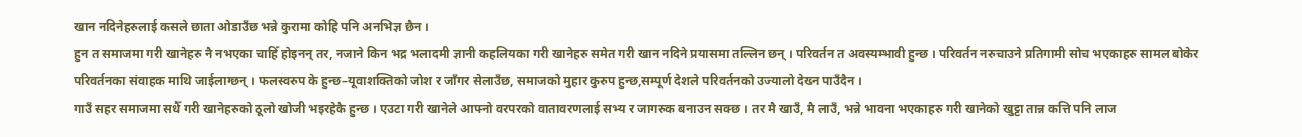खान नदिनेहरुलाई कसले छाता ओडाउँछ भन्ने कुरामा कोहि पनि अनभिज्ञ छैन ।
हुन त समाजमा गरी खानेहरु नै नभएका चाहिँ होइनन् तर, नजाने किन भद्र भलादमी ज्ञानी कहलियका गरी खानेहरु समेत गरी खान नदिने प्रयासमा तल्लिन छन् । परिवर्तन त अवस्यम्भावी हुन्छ । परिवर्तन नरुचाउने प्रतिगामी सोच भएकाहरु सामल बोकेर परिवर्तनका संवाहक माथि जाईलाग्छन् । फलस्वरुप के हुन्छ–यूवाशक्तिको जोश र जाँगर सेलाउँछ, समाजको मुहार कुरुप हुन्छ,सम्पूर्ण देशले परिवर्तनको उज्यालो देख्न पाउँदैन ।
गाउँ सहर समाजमा सधैँ गरी खानेहरुको ठूलो खोजी भइरहेकै हुन्छ । एउटा गरी खानेले आफ्नो वरपरको वातावरणलाई सभ्य र जागरुक बनाउन सक्छ । तर मै खाउँ, मै लाउँ, भन्ने भावना भएकाहरु गरी खानेको खुट्टा तान्न कत्ति पनि लाज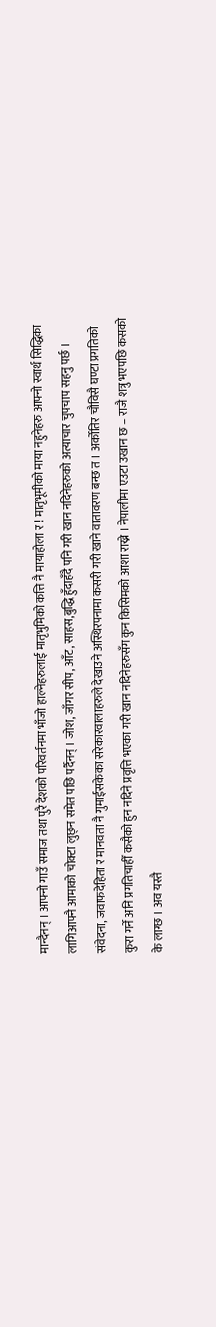मान्दैनन् । आफ्नो गाउँ समाज तथा पुरै देशको परिवर्तनमा भाँजो हाल्नेहरुलाई मातृभुमिको कत्ति नै मायाहोला र ! मातृभूमीको माया नहुनेहरु आफ्नो स्वार्थ सिद्धिका लागिआफ्नै आमाको चोक्टा लुछ्न समेत पछि पर्दैनन् । जोश, जाँगर सीप, आँट, साहस,बुद्धि हुँदाहँदै पनि गरी खान नदिनेहरुको अत्याचार चुपचाप सहनु पर्छ । संवेदना, जवाफदेहिता र मानवता नै गुमाईसकेका सरेकारवालाहरुले देखाउने अस्थिरपनामा कसरी गरी खाने वातावरण बन्छ त । अर्कोतिर चौविसै घण्टा प्रगतिको कुरा गर्ने अनि प्रगतिचाहीँ कसैको हुन नदिने प्रवृत्ति भएका गरी खान नदिनेहरुसँग कुन किसिमको आशा राख्ने । नेपालीमा एउटा उखान छ – राजै शत्रु भएपछि कसको के लाग्छ । अव यस्तै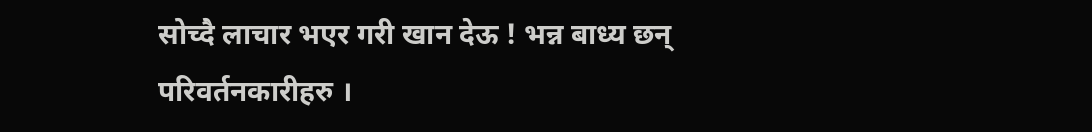सोच्दै लाचार भएर गरी खान देऊ ! भन्न बाध्य छन् परिवर्तनकारीहरु ।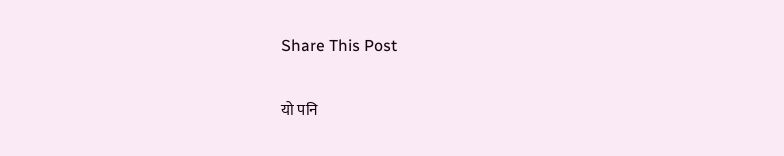Share This Post

यो पनि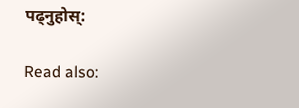पढ्नुहोस्:

Read also: